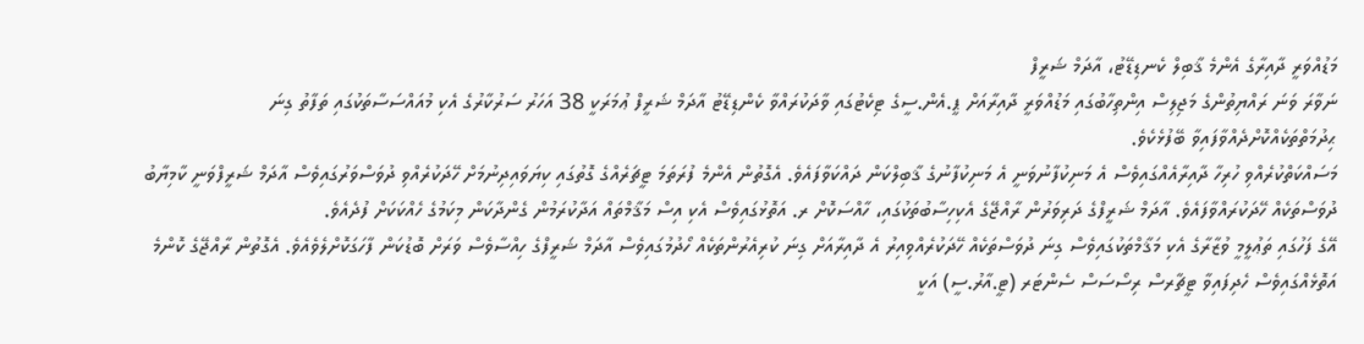މަޑުއްވަރީ ދާއިރާގެ އެންމެ ޤާބިލް ކެނޑިޑޭޓު، އާދަމް ޝަރީފް
ނަވާރަ ވަނަ ރައްޔިތުންގެ މަޖިލިސް އިންތިހާބުގައި މަޑުއްވަރީ ދާއިރާއަށް ޕީ.އެން.ސީގެ ޓިކެޓުގައި ވާދަކުރައްވާ ކެންޑިޑޭޓު އާދަމް ޝަރީފް ޢުމަރަކީ 38 އަހަރު ސަރުކާރުގެ އެކި މުއައްސަސާތަކުގައި ތަފާތު ގިނަ ޙިދުމަތްތަކެއްކޮށްދެއްވާފައިވާ ބޭފުޅެކެވެ.
މަސައްކަތްކުރެއްވި ހުރިހާ ދާއިރާއެއްގައިވެސް އެ މަނިކުފާނުވަނީ އެ މަނިކުފާނުގެ ޤާބިލްކަން ދައްކަވާފައެވެ. އެގޮތުން އެންމެ ފުރަތަމަ ޓީޗަރެއްގެ ގޮތުގައި ކިޔަވައިދިނުމަށް ހޭދަކުރެއްވި ދުވަސްވަރުގައިވެސް އާދަމް ޝަރީފްވަނީ ކާމިޔާބު ދުވަސްތަކެއް ހޭދަކުރައްވާފައެވެ. އާދަމް ޝަރީފްގެ ދަރިވަރުން ރާއްޖޭގެ އެކިހިސާބުތަކުގައި، ހާއްސަކޮށް ރ. އަތޮޅުގައިވެސް އެކި އިސް މަޤާމްތައް އަދާކުރަމުން ގެންދާކަން މިކަމުގެ ހެއްކަކަށް ފުދެއެވެ.
އޭގެ ފަހުގައި ތަޢުލީމީ ވުޒާރާގެ އެކި މަޤާމްތަކުގައިވެސް ގިނަ ދުވަސްތަކެއް ހޭދަކުރެއްވިއިރު އެ ދާއިރާއަށް ގިނަ ކުރިއެރުންތަކެއް ހޯދުމުގައިވެސް އާދަމް ޝަރީފްގެ ހިއްސާވެސް ވަރަށް ބޮޑުކަން ފާހަގަކޮށްލެވެއެވެ. އެގޮތުން ރާއްޖޭގެ ކޮންމެ އަތޮޅެއްގައިވެސް ހެދިފައިވާ ޓީޗާރސް ރިސޯސަސް ސެންޓަރ (ޓީ.އާރު.ސީ) އަކީ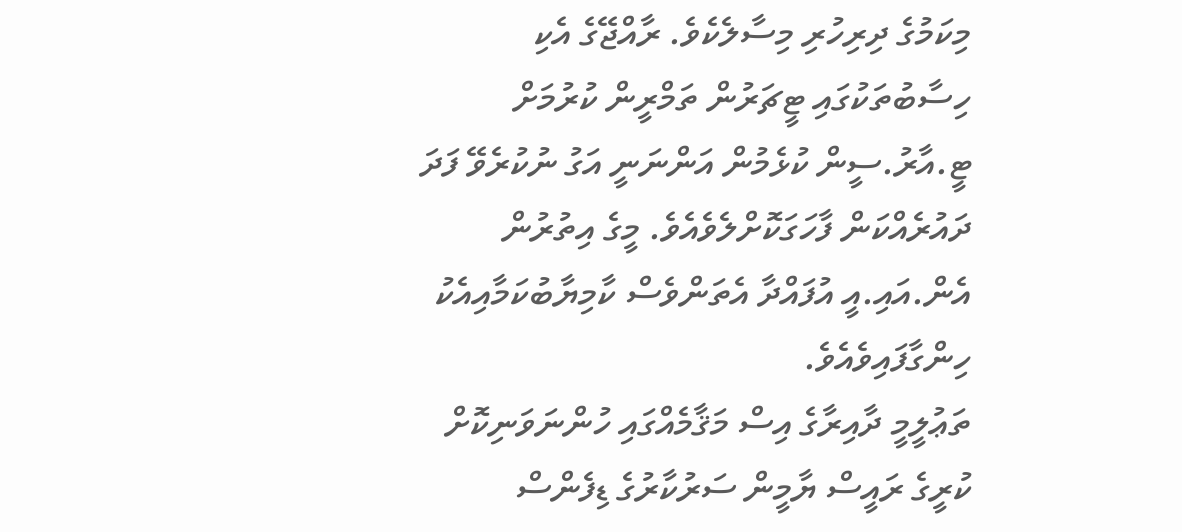މިކަމުގެ ދިރިހުރި މިސާލެކެވެ. ރާއްޖޭގެ އެކި ހިސާބުތަކުގައި ޓީޗަރުން ތަމްރީން ކުރުމަށް ޓީ.އާރު.ސީން ކުޅެމުން އަންނަނީ އަގު ނުކުރެވޭ ފަދަ ދައުރެއްކަން ފާހަގަކޮށްލެވެއެވެ. މީގެ އިތުރުން އެން.އައި.އީ އުފައްދާ އެތަންވެސް ކާމިޔާބުކަމާއިއެކު ހިންގާފައިވެއެވެ.
ތަޢުލީމީ ދާއިރާގެ އިސް މަޤާމެއްގައި ހުންނަވަނިކޮށް ކުރީގެ ރައީސް ޔާމީން ސަރުކާރުގެ ޑިފެންސް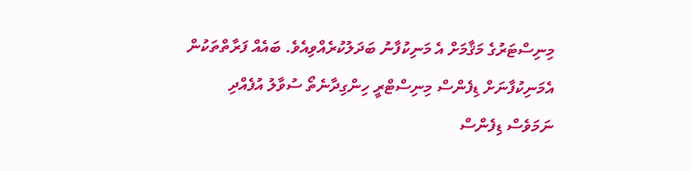މިނިސްޓަރުގެ މަޤާމަށް އެ މަނިކުފާނު ބަދަލުކުރެއްވިއެވެ. ބައެއް ފަރާތްތަކުން އެމަނިކުފާނަށް ޑިފެންސް މިނިސްޓްރީ ހިންގިދާނެތޯ ސުވާލު އުފެއްދި ނަމަވެސް ޑިފެންސް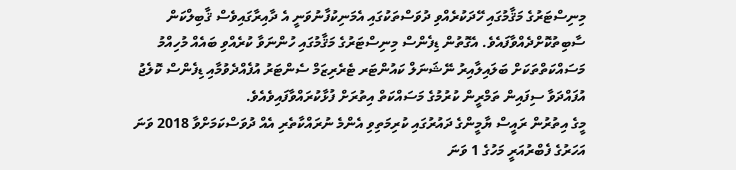މިނިސްޓަރުގެ މަޤާމުގައި ހޭދަކުރެއްވި ދުވަސްތަކުގައި އެމަނިކުފާނުވަނީ އެ ދާއިރާގައިވެސް ޤާބިލްކަން ސާބިތުކޮށްދެއްވާފައެވެ. އެގޮތުން ޑިފެންސް މިނިސްޓަރުގެ މަޤާމުގައި ހުންނަވާ ކުރެއްވި ބައެއް މުހިއްމު މަސައްކަތްތަކަށް ބަލައިލާއިރު ނޭޝަނަލް ކައުންޓަރ ޓެރެރިޒަމް ސެންޓަރު އުފެއްދެވުމާއި ޑިފެންސް ކޮލެޖު އުފައްދަވާ ސިފައިން ތަމްރީން ކުރުމުގެ މަސައްކަތް އިތުރަށް ފުޅާކުރައްވާފައިވެއެވެ.
މީގެ އިތުރުން ރައީސް ޔާމީންގެ ދައުރުގައި ކުރިމަތިވި އެންމެ ނުރައްކާތެރި އެއް ދުވަސްކަމަށްވާ 2018 ވަނަ އަހަރުގެ ފެބްރުއަރީ މަހުގެ 1 ވަނަ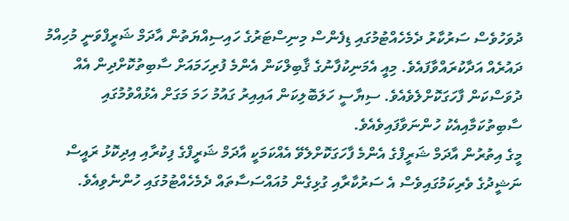ދުވަހުވެސް ސަރުކާރު ދެމެހެއްޓުމުގައި ޑިފެންސް މިނިސްޓަރުގެ ހައިސިއްޔަތުން އާދަމް ޝަރީފްވަނީ މުހިއްމު ދައުރެއް އަދާކުރައްވާފައެވެ. މިއީ އެމަނިކުފާނުގެ ޤާބިލްކަން އެންމެ ފުރިހަމައަށް ސާބިތުކޮށްދިން އެއް ދުވަސްކަން ފާހަގަކޮށްލެވެއެވެ. ސިޔާސީ ހަލަބޮލިކަން އައިއިރު ގައުމު ހަމަ މަގަށް އެޅުއްވުމުގައި ސާބިތުކަމާއިއެކު ހުންނަވާފައިވެއެވެ.
މީގެ އިތުރުން އާދަމް ޝަރީފްގެ އެންމެ ފާހަގަކޮށްލެވޭ އެއްކަމަކީ އާދަމް ޝަރީފްގެ ފިކުރާއި އިދިކޮޅު ރައީސް ނަޝީދުގެ ވެރިކަމުގައިވެސް އެ ސަރުކާރާއި ގުޅިގެން މުއައްސަސާތައް ދެމެހެއްޓުމުގައި ހުންނެވިއެވެ.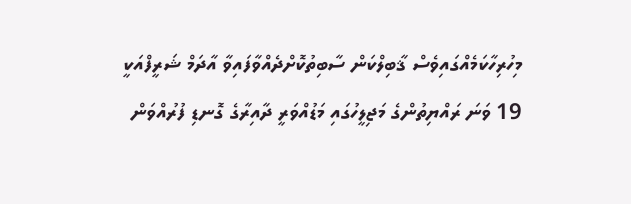މިހުރިހާކަމެއްގައިވެސް ޤާބިލްކަން ސާބިތުކޮށްދެއްވާފައިވާ އާދަމް ޝަރީފްއަކީ 19 ވަނަ ރައްޔިތުންގެ މަޖިލީހުގައި މަޑުއްވަރީ ދާއިރާގެ ގޮނޑި ފުރުއްވަން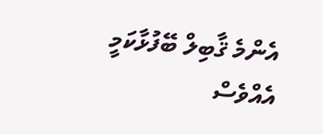އެންމެ ޤާބިލް ބޭފުޅާކަމީ އެއްވެސް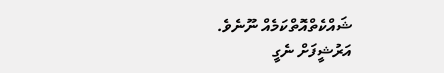ޝައްކެތްއޮތްކަމެއް ނޫނެވެ.
އަރުޝީފަށް ނެގީ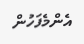އެންމެފަހުން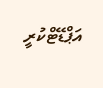އަޕްޑޭޓްކުރީ